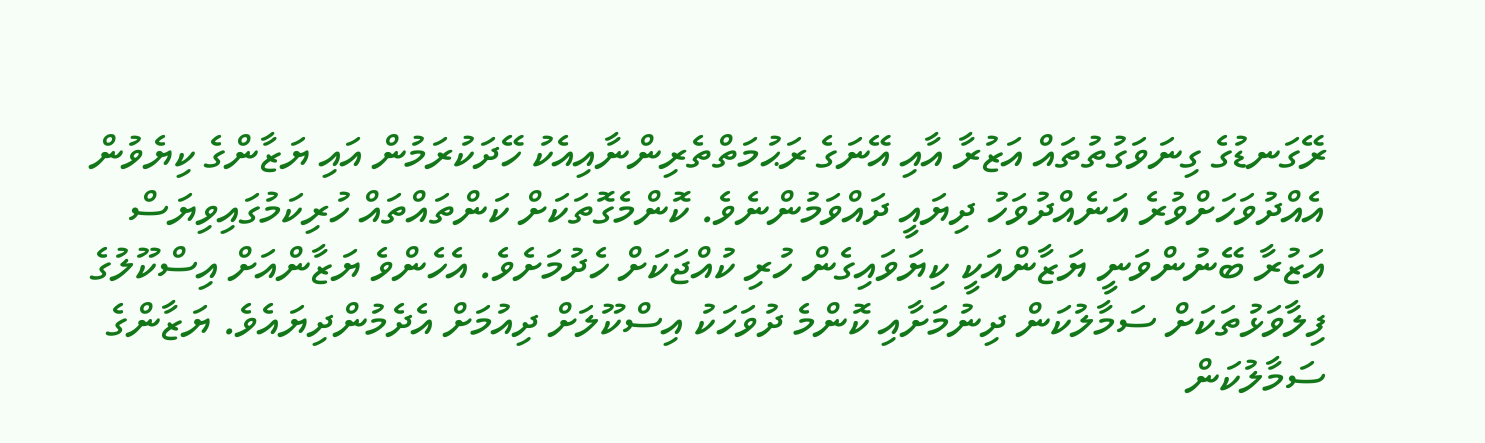ރޭގަނޑުގެ ގިނަވަގުތުތައް އަޒުރާ އާއި އޭނަގެ ރަޙުމަތްތެރިންނާއިއެކު ހޭދަކުރަމުން އައި ޔަޒާންގެ ކިޔެވުން އެއްދުވަހަށްވުރެ އަނެއްދުވަހު ދިޔައީ ދައްވަމުންނެވެ. ކޮންމެގޮތަކަށް ކަންތައްތައް ހުރިކަމުގައިވިޔަސް އަޒުރާ ބޭނުންވަނީ ޔަޒާންއަކީ ކިޔަވައިގެން ހުރި ކުއްޖަކަށް ހެދުމަށެވެ. އެހެންވެ ޔަޒާންއަށް އިސްކޫލުގެ ފިލާވަޅުތަކަށް ސަމާލުކަން ދިނުމަށާއި ކޮންމެ ދުވަހަކު އިސްކޫލަށް ދިއުމަށް އެދެމުންދިޔައެވެ. ޔަޒާންގެ ސަމާލުކަން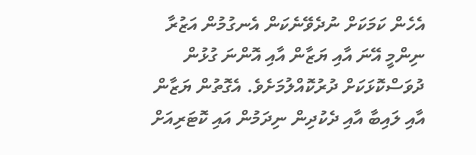އެހެން ކަމަކަށް ނުދެވޭނެކަން އެނގުމުން އަޒުރާ ނިންމީ އޭނަ އާއި ޔަޒާން އާއި އޮންނަ ގުޅުން ދުވަސްކޮޅަކަށް ދުރުކޮއްލުމަށެވެ. އެގޮތުން ޔަޒާން އާއި ލައިބާ އާއި ދެކުދިން ނިދަމުން އައި ކޮޓަރިއަށް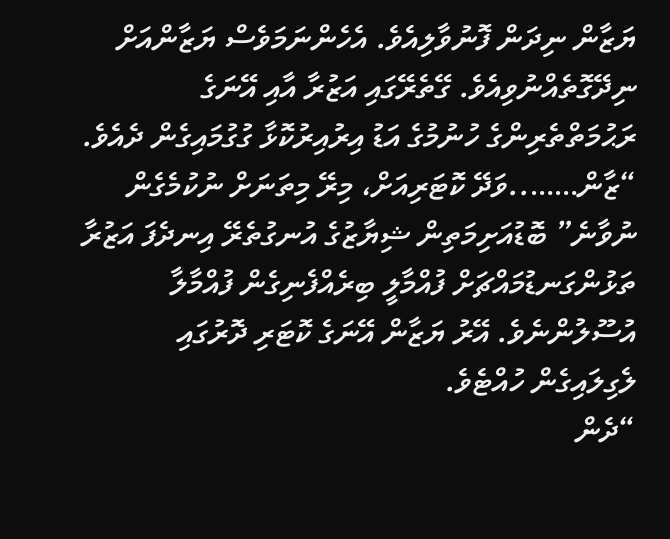ޔަޒާން ނިދަން ފޮނުވާލިއެވެ. އެހެންނަމަވެސް ޔަޒާންއަށް ނިދޭގޮތެއްނުވިއެވެ. ގޭތެރޭގައި އަޒުރާ އާއި އޭނަގެ ރަޙުމަތްތެރިންގެ ހުނުމުގެ އަޑު އިރުއިރުކޮޅާ ގުގުމައިގެން ދެއެވެ.
“ޒާން……..ވަދޭ ކޮޓަރިއަށް، މިރޭ މިތަނަށް ނުކުމެގެން ނުވާނެ” ބޮޑުއަށިމަތިން ޝިޔާޒުގެ އުނގުތެރޭ އިނދެފަ އަޒުރާ ތަޅުންގަނޑުމައްޗަށް ފުއްމާލީ ބިރެއްފެނިގެން ފުއްމާލާ އުސޫލުންނެވެ. އޭރު ޔަޒާން އޭނަގެ ކޮޓަރި ދޮރުގައި ލެގިލައިގެން ހުއްޓެވެ.
“ދެން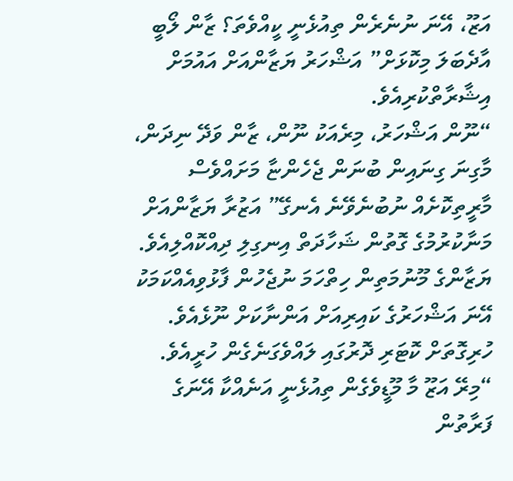އަޒޫ، އޭނަ ނުނެރެން ތިއުޅެނީ ކީއްވެތަ؟ ޒާން ލޯބީ އާދެބަލަ މިކޮޅަށް” އަޝްހަރު ޔަޒާންއަށް އައުމަށް އިޝާރާތްކުރިއެވެ.
“ނޫން އަޝްހަރު، މިރެއަކު ނޫން، ޒާން ވަދޭ ނިދަން، މާގިނަ ގިނައިން ބުނަން ޖެހެންޏާ މަށައްވެސް މާރީތިކޮށެއް ނުބުނެވޭނެ އެނގޭ” އަޒުރާ ޔަޒާންއަށް މަނާކުރުމުގެ ގޮތުން ޝަހާދަތް އިނގިލި ދިއްކޮއްލިއެވެ. ޔަޒާންގެ މޫނުމަތިން ހިތްހަމަ ނުޖެހުން ފާޅުވިއެއްކަމަކު އޭނަ އަޝްހަރުގެ ކައިރިއަށް އަންނާކަށް ނޫޅެއެވެ. ހުރިގޮތަށް ކޮޓަރި ދޮރުގައި ލައްވެގަނެގެން ހުރީއެވެ.
“މިރޭ އަޒޫ މާ މޫޑީވެގެން ތިއުޅެނީ އަނެއްކާ އޭނަގެ ފަރާތުން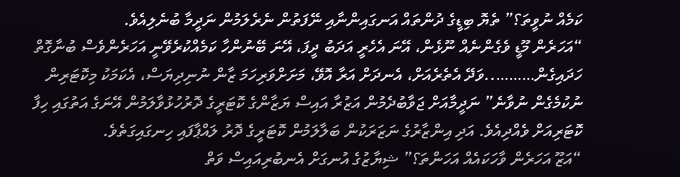ކަމެއް ނުވީތަ؟” ތެޔޮ ބިޑީގެ ދުންތައް އަނގައިންނާއި ނޭފަތުން ނެރެލަމުން ނަދީމާ ބުނެލިއެވެ.
“އަހަރެން މޫޑީ ވެގެންނެއް ނޫޅެން، އޭނަ އެހެރީ އަދަބު ދީފަ، އޭނަ ބޭނުންހާ ކަމެއްކުރެވޭނީ އަހަރެންވެސް ބުނާގޮތް ހަދައިގެން………..ވަދޭ އެތެރެއަށް، އެނދަށް އަރާ އޮވޭ، މަށަށްވަރިހަމަ ޒާން ނުނިދިޔަސް، އެކަމަކު މިކޮޓަރިން ނުކުމެގެން ނުވާނެ” ނަދީމާއަށް ޖަވާބުދެމުން އަޒުރާ އައިސް ޔަޒާންގެ ކޮޓަރީގެ ދޮރުހުޅުވާލަމުން އޭނަގެ އަތުގައި ހިފާ ކޮޓަރިއަށް ވެއްދިއެވެ. އަދި އިންޒާރުގެ ނަޒަރަކުން ބަލާލަމުން ކޮޓަރީގެ ދޮރު ލައްޕާފައި ހިނގައިގަތެވެ.
“އަޒޫ އަހަރެން ވާހަކައެއް އަހަންތަ؟” ޝިޔާޒުގެ އުނގަށް އެނބުރިއައިސް ވަތް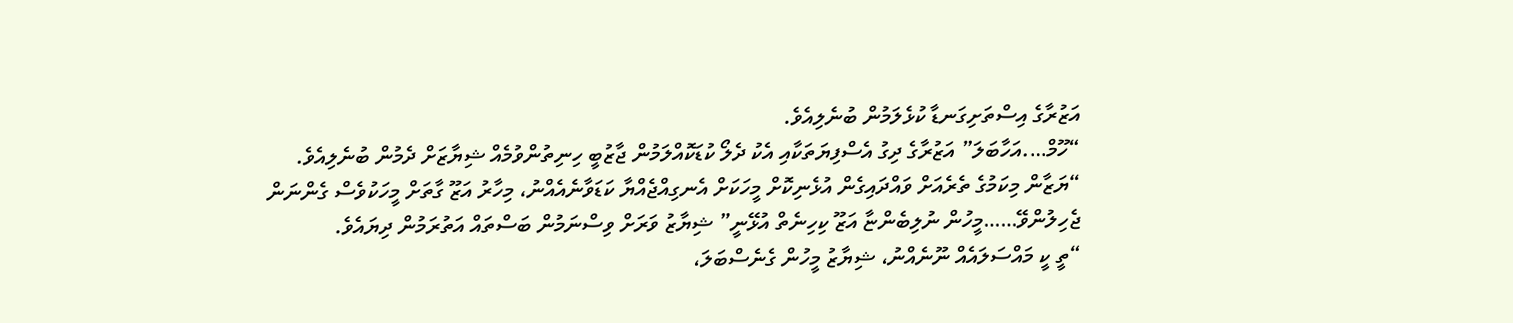އަޒުރާގެ އިސްތަށިގަނޑާ ކުޅެލަމުން ބުނެލިއެވެ.
“ހޫމް….އަހާބަލަ” އަޒުރާގެ ދިގު އެސްފިޔަތަކާއި އެކު ދެލޯ ކުޑަކޮއްލަމުން ޖާޒުބީ ހިނިތުންވުމެއް ޝިޔާޒަށް ދެމުން ބުނެލިއެވެ.
“ޔަޒާން މިކަމުގެ ތެރެއަށް ވައްދައިގެން އުޅެނިކޮށް މީހަކަށް އެނގިއްޖެއްޔާ ކަޑަވާނެއެއްނު، މިހާރު އަޒޫ ގާތަށް މީހަކުވެސް ގެންނަން ޖެހިލުންވޭ……މީހުން ނުލިބެންޏާ އަޒޫ ކިހިނެތް އުޅޭނީ” ޝިޔާޒު ވަރަށް ވިސްނަމުން ބަސްތައް އަތުރަމުން ދިޔައެވެ.
“ތީ ކީ މައްސަލައެއް ނޫނެއްނު، ޝިޔާޒު މީހުން ގެނެސްބަލަ،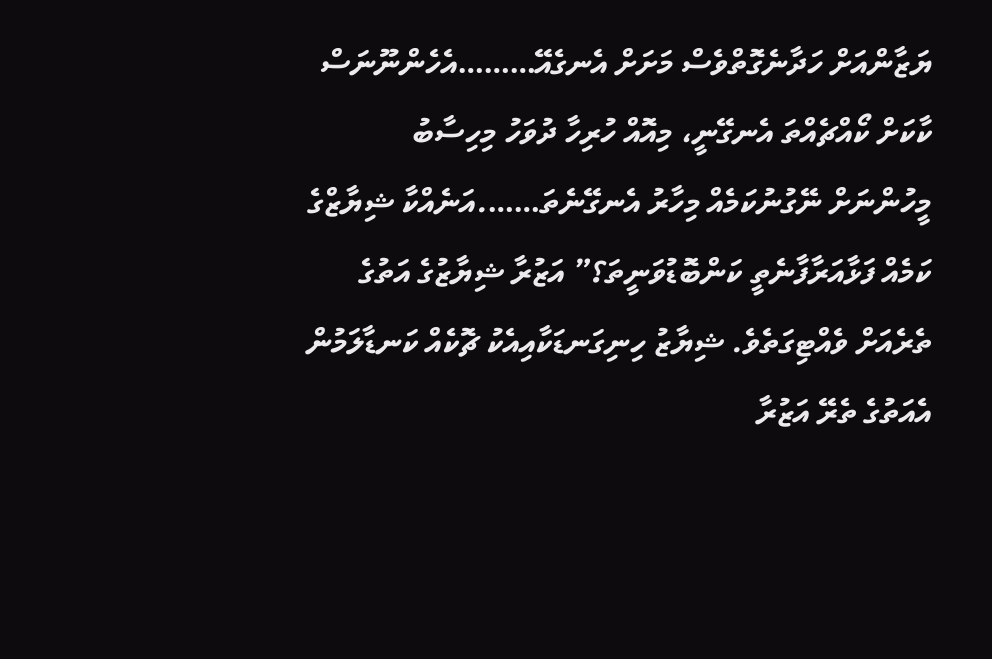ޔަޒާންއަށް ހަދާނެގޮތްވެސް މަށަށް އެނގެއޭ………އެހެންނޫނަސް ކާކަށް ކޯއްޗެއްތަ އެނގޭނީ، މިއޮއް ހުރިހާ ދުވަހު މިހިސާބު މީހުންނަށް ނޭގުނުކަމެއް މިހާރު އެނގޭނެތަ…….އަނެއްކާ ޝިޔާޒްގެ ކަމެއް ފަޅާއަރާފާނެތީ ކަންބޮޑުވަނީތަ؟” އަޒުރާ ޝިޔާޒުގެ އަތުގެ ތެރެއަށް ވެއްޓިގަތެވެ. ޝިޔާޒު ހިނިގަނޑަކާއިއެކު ޗޮކެއް ކަނޑާލަމުން އެއަތުގެ ތެރޭ އަޒުރާ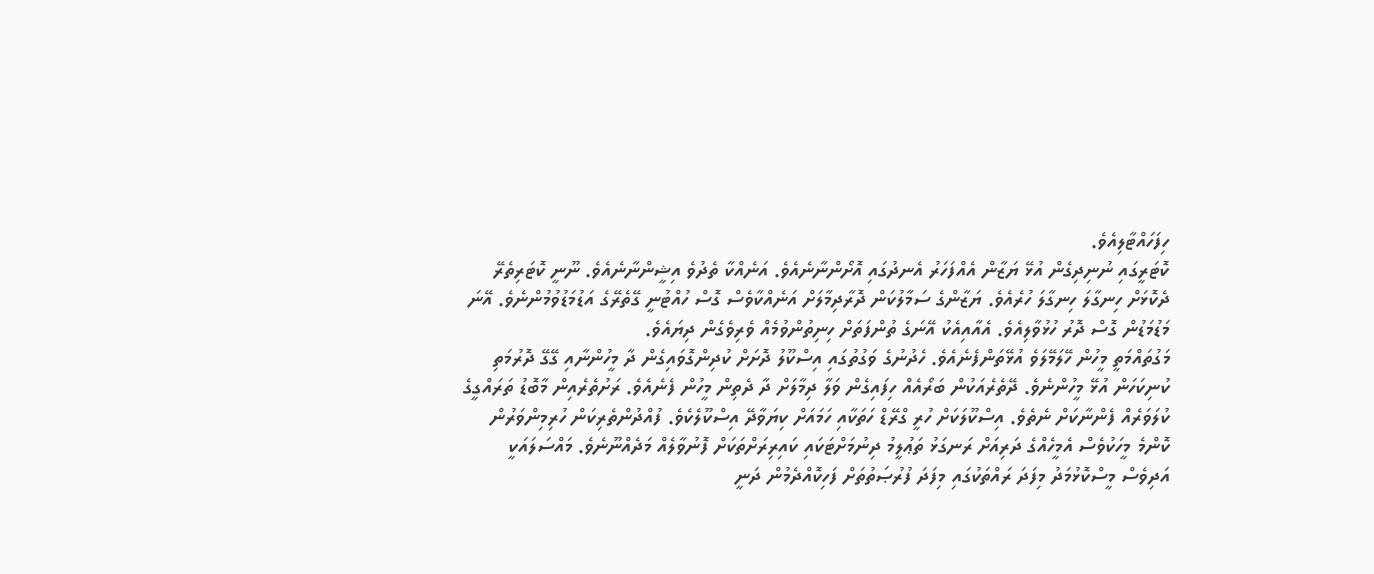ހިފަހައްޓާލިއެވެ.
ކޮޓަރީގައި ނުނިދިގެން އުޅޭ ޔަޒާން އެއްފަހަރު އެނދުގައި އޮށޯންނާނެއެވެ. އަނެއްކާ ތެދުވެ އިޝީންނާނެއެވެ. ނޫނީ ކޮޓަރިތެރޭ ދެކޮޅަށް ހިނގާލަ ހިނގާލަ ހުރެއެވެ. ޔަޒާންގެ ސަމާލުކަން ދޮރާދިމާލަށް އަނެއްކާވެސް ގޮސް ހުއްޓުނީ ގޭތެރޭގެ އަޑުމަޑުވުމުންނެވެ. އޭނަ މަޑުމަޑުން ގޮސް ދޮރު ހުޅުވާލިއެވެ. އެއާއިއެކު އޭނަގެ ތުންފަތަށް ހިނިތުންވުމެއް ވެރިވެގެން ދިޔައެވެ.
މަގުތައްމަތީ މީހުން ހޭލަމޭލަވެ އުޅޭތަންފެނެއެވެ. ހެދުނުގެ ވަގުތުގައި އިސްކޫލު ދޮށަށް ކުދިންގޮވައިގެން ދާ މީހުންނާއި ގޭގޭ ދޮރުމަތި ކުނިކަހަން އުޅޭ މީހުންނެވެ. ދޭތެރެއަކުން ބަރޯއެއް ހިފައިގެން ވަލާ ދިމާލަށް ދާ ދެތިން މީހުން ފެނެއެވެ. ރަށުތެރެއިން މާބޮޑު ތަރައްގީގެ ކުލަވަރެއް ފެންނާކަށް ނެތެވެ. އިސްކޫލަކަށް ހުރީ ގްރޭޑް ހަތަކާއި ހަމައަށް ކިޔަވާދޭ އިސްކޫލެކެވެ. ފުއްދުންތެރިކަން ހުރިމިންވަރުން ކޮންމެ މީހަކުވެސް އެމީހެއްގެ ދަރިއަށް ރަނގަޅު ތަޢުލީމު ދިނުމަށްޓަކައި ކައިރިރަށްތަކަށް ފޮނުވާލެއް މަދެއްނޫނެވެ. މައްސަލައަކީ އަދިވެސް މީސްކޮޅުމަދު މިފަދަ ރައްތަކުގައި މިފަދަ ފުރުޞަތުތަށް ފަހިކޮއްދެމުން ދަނީ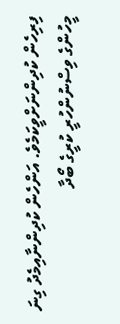ފިރިހެން ކުދިންނަށްވީކަމެވެ. އަންހެން ކުދިންނާއިމެދު ގިނަ މީހުންގެ ވިސްނުންހުރީ ކުރީގެ ބޯދާ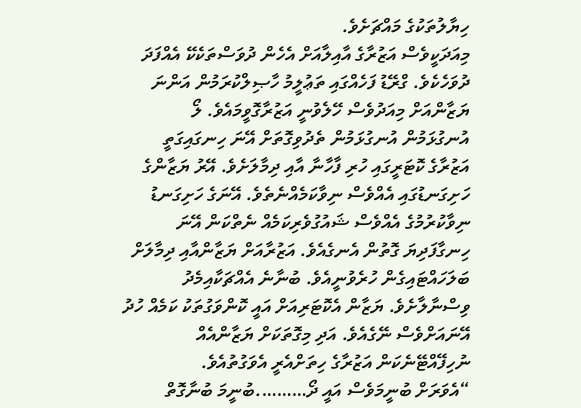ހިޔާލުތަކުގެ މައްޗަށެވެ.
މިއަދަކީވެސް އަޒުރާގެ އާއިލާއަށް އެހެން ދުވަސްތަކެކޭ އެއްފަދަ ދުވަހެކެވެ. ގްރޭޑު ފަހެއްގައި ތަޢުލީމު ހާޞިލްކުރަމުން އަންނަ ޔަޒާންއަށް މިއަދުވެސް ހޭލެވުނީ އަޒުރާގޮވީމައެވެ. ލޯ އުނގުޅަމުން އުނގުޅަމުން ތެދުވިގޮތަށް އޭނަ ހިނގައިގަތީ އަޒުރާގެ ކޮޓަރީގައި ހުރި ފާހާނާ އާއި ދިމާލަށެވެ. އޭރު ޔަޒާންގެ ހަށިގަނޑުގައި އެއްވެސް ނިވާކަމެއްނެތެވެ. އޭނަގެ ހަށިގަނޑު ނިވާކުރުމުގެ އެއްވެސް ޝައުގުވެރިކަމެއް ނެތްކަން އޭނަ ހިނގާފަދިޔަ ގޮތުން އެނގެއެވެ. އަޒުރާއަށް ޔަޒާންއާއި ދިމާލަށް ބަލަހައްޓައިގެން ހުރެވުނީއެވެ. ބުނާނެ އެއްޗަކާއިމެދު ވިސްނާލާށެވެ. ޔަޒާން އެކޮޓަރިއަށް އައީ ކޮންވަގުތަކު ކަމެއް ހުދު އޭނައަށްވެސް ނޭގެއެވެ. އަދި މިގޮތަކަށް ޔަޒާންއެއް ނުހިފޭއްޓޭނެކަން އަޒުރާގެ ހިތަށްއެރީ އެވަގުތުއެވެ.
“އެވަރަށް ބުނީމަވެސް އައީ ދޯ……….ބުނީމަ ބުނާގޮތް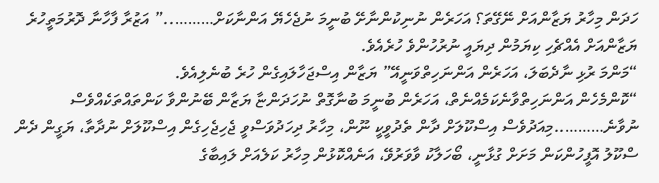ހަދަން މިހާރު ޔަޒާންއަށް ނޭގޭތަ؟ އަހަރެން ނުނިކުންނާށޭ ބުނީމަ ނުޖެހެޔޭ އަންނާކަށް………..” އަޒުރާ ފާހާނާ ދޮރުމަތީހުރެ ޔަޒާންއަށް އެއްޗެހި ކިޔަމުން ދިޔައީ ނުރުހުންވެ ހުރެއެވެ.
“މަންމަ ރުޅި ނާދެބަލަ، އަހަރެން އަންނަހިތްވަނީއޭ” ޔަޒާން އިސްޖަހާލައިގެން ހުރެ ބުނެލިއެވެ.
“ކޮންމެހެން އަންނަހިތްވާނެކަމެއްނެތް، އަހަރެން ބުނީމަ ބުނާގޮތް ނުހަދަންޏާ ޔަޒާން ބޭނުންވާ ކަންތައްތަކެއްވެސް ނުވާނެ………..މިއަދުވެސް އިސްކޫލަށް ދާން ތެދުވީކީ ނޫން، މިހާރު ދިހަދުވަސްވީ ޖެހިޖެހިގެން އިސްކޫލަށް ނުދާތާ، ޔަގީން ދެން ސްކޫލު އޮފީހުންކަން މަށަށް ގުޅާނީ، ބޯހަލާކު ވާވަރުވޭ، އަނެއްކޮޅުން މިހާރު ކަލެއަށް ލައިބާގެ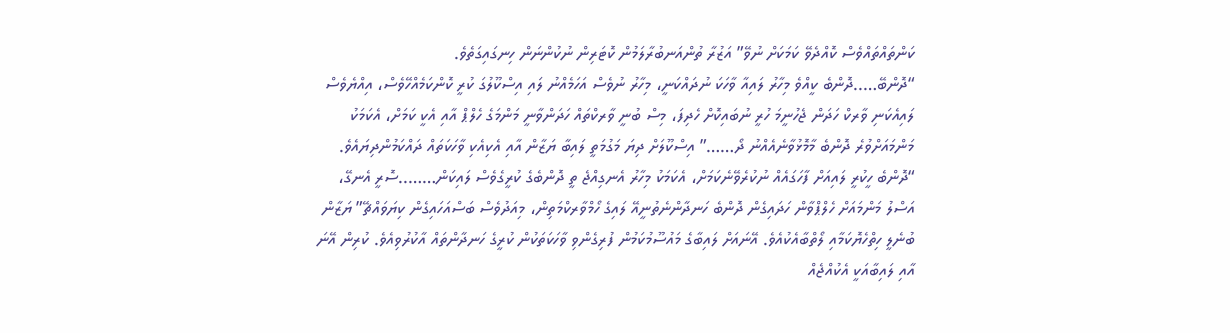ކަންތައްތައްވެސް ކޮއްދެވޭ ކަމަކަށް ނުވޭ” އަޒުރާ ތުންއަނބުރާލަމުން ކޮޓަރިން ނުކުންނަން ހިނގައިގަތެވެ.
“ދޮންބޭ…..ދޮންބެ ކީއްވެ މިހާރު ލައިއާ ވާހަކަ ނުދައްކަނީ، މިހާރު ނުވެސް އަހަމެއްނު ލައި އިސްކޫލުގަ ކުރީ ކޮންކަމެއްހޭވެސް، އިއްޔެވެސް ލައިއެކަނި ވާރކް ހަދަން ޖެހުނީމަ ހުރީ ނުބައިކޮށް ހެދިފަ، މިސް ބުނީ ވާރކްތައް ހަދަންވާނީ މަންމަގެ ހެލްޕް އާއި އެކީ ކަމަށް، އެކަމަކު މަންމައަށްވުރެ ދޮންބެ މާމޮޅުވާނެއެއްނު ދޯ……” އިސްކޫލަށް ދިޔަ މަގުމަތީ ލައިބާ ޔަޒާން އާއި އެކިއެކި ވާހަކަތައް ދައްކަމުންދިޔައެވެ.
“ދޮންބެ ހީކުރީ ލައިއަށް ފާހަގައެއް ނުކުރެވޭނެކަމަށް، އެކަމަކު މިހާރު އެނގިއްޖެ ތީ ދޮންބެގެ ކުރީގެވެސް ލައިކަން……..ސޮރީ އެނގޭ، އަސްލު މަންމައަށް ހެލްޕްވާން ހަދައިގެން ދޮންބެ ހަނދާންނެތުނީއޭ ލައިގެ ހޯމްވާރކްމަތިން، މިއަދުވެސް ބަސްއަހައިގެން ކިޔަވައްޗޭ” ޔަޒާން ބުނެލީ ހިތްހެޔޮކަމާއި ލޯތްބާއެކުއެވެ. އޭނައަށް ލައިބާގެ މައުސޫމުކަމުން ފުރިގެންވި ވާހަކަތަކުން ކުރީގެ ހަނދާންތައް އާކުރުވިއެވެ. ކުރިން އޭނަ އާއި ލައިބާއަކީ އެކުއްޖެއް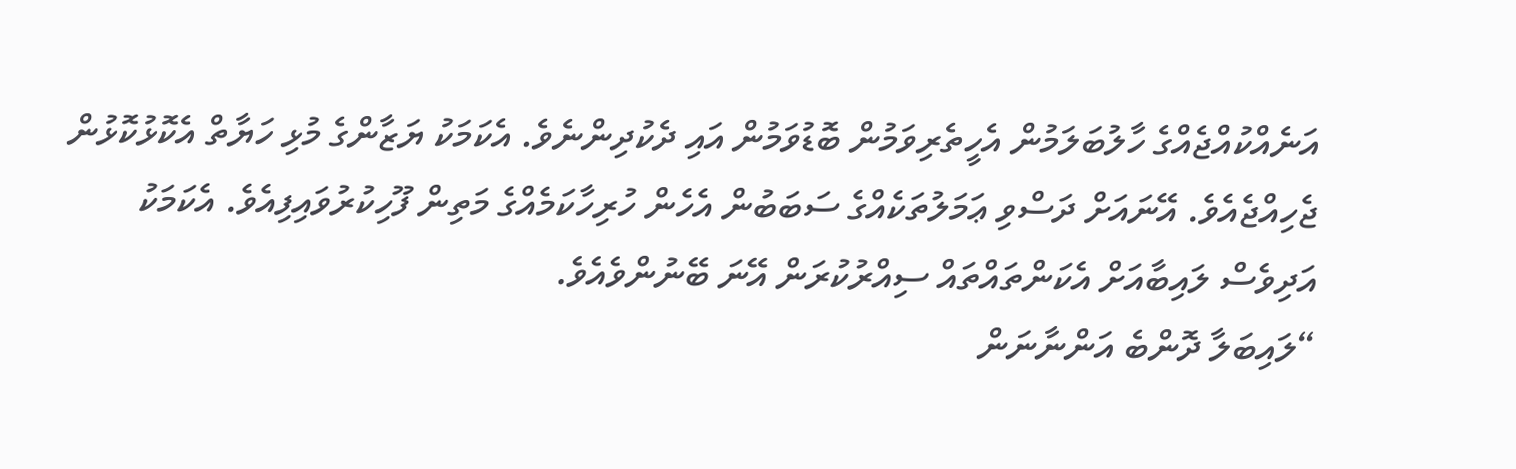އަނެއްކުއްޖެއްގެ ހާލުބަލަމުން އެހީތެރިވަމުން ބޮޑުވަމުން އައި ދެކުދިންނެވެ. އެކަމަކު ޔަޒާންގެ މުޅި ހަޔާތް އެކޮޅުކޮޅުން ޖެހިއްޖެއެވެ. އޭނައަށް ދަސްވި ޢަމަލުތަކެއްގެ ސަބަބުން އެހެން ހުރިހާކަމެއްގެ މަތިން ފޫހިކުރުވައިފިއެވެ. އެކަމަކު އަދިވެސް ލައިބާއަށް އެކަންތައްތައް ސިއްރުކުރަން އޭނަ ބޭނުންވެއެވެ.
“ލައިބަލާ ދޮންބެ އަންނާނަން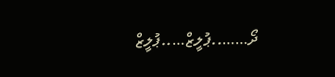ދޯ……..ޕުލީޒް…..ޕުލީޒް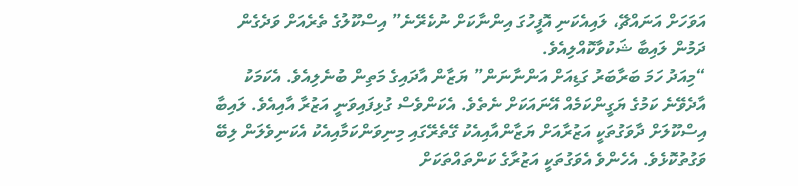އަވަހަށް އަނައްޗޭ، ލައިއެކަނި އޮފީހުގަ އިންނާކަށް ނުކެރޭނެ” އިސްކޫލުގެ ތެރެއަށް ވަދެގެން ދަމުން ލައިބާ ޝަކުވާކޮއްލިއެވެ.
“މިއަދު ހަމަ ބަރާބަރު ގަޑިއަށް އަންނާނަން” ޔަޒާން އާދައިގެ މަތިން ބުނެލިއެވެ. އެކަމަކު އާދެވޭނެ ކަމުގެ ޔަގީންކަމެއް އޭނައަކަށް ނެތެވެ. އެކަންވެސް ގުޅިފައިވަނީ އަޒުރާ އާއިއެވެ. ލައިބާ އިސްކޫލަށް ދާވަގުތަކީ އަޒުރާއަށް ޔަޒާންއާއިއެކު ގޭތެރޭގައި މިނިވަންކަމާއިއެކު އެކަނިވެލަން ލިބޭ ވަގުތުކޮޅެވެ. އެހެންވެ އެވަގުތަކީ އަޒުރާގެ ކަންތައްތަކަށް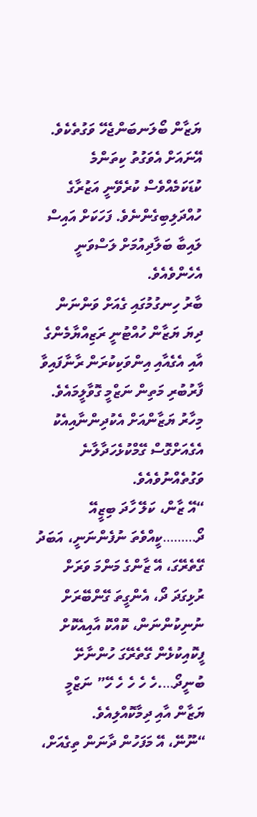ޔަޒާން ބޯލަނބަންޖެހޭ ވަގުތެކެވެ. އޭނައަށް އެވަގުތު ކިތަންމެ ކުޑަކަމެއްވެސް ކުރެވޭނީ އަޒުރާގެ ހުއްދަލިބިގެންނެވެ. ފަހަކަށް އައިސް ލައިބާ ބަލާދިއުމަށް ލަސްވަނީ އެހެންވެއެވެ.
ބާރު ހިނގުމުގައި ގެއަށް ވަންނަން ދިޔަ ޔަޒާން ހުއްޓުނީ ރަޒިއްޔާމެންގެ އާއި އެގެއާއި އިންވަކިކުރަން ރާނާފައިވާ ފާރުބުރި މަތިން ނަޒްމީ ގޮވާލީމައެވެ. މިހާރު ޔަޒާންއަށް އެކުދިންނާއިއެކު އެގެއަށްގޮސް ގޭމްކުޅެހަދާލާނެ ވަގުތެއްނުވެއެވެ.
“އޭ ޒާން، ކަލޭ ހާދަ ބިޒީއޭ ދޯ………ކީއްވެތަ ނުފެންނަނީ، އަބަދު ގޭތެރޭގަ، އޭ ޒާންގެ މަންމަ ވަރަށް ރުޅިގަދަ ދޯ، އެންގީތަ ގޭންބޭރަށް ނުނިކުންނަން، ކޮއްކޮ އާއިއެކޮށް ފީކޮއިކުޅެން ގޭތެރޭގަ ހުންނާށޭ ބުނީދޯ….ހެ ހެ ހެ ހެ ހޭ” ނަޒްމީ ޔަޒާން އާއި ދިމާކޮއްލިއެވެ.
“ނޫނޭ، އޭ މަފަހުން ދާނަން ތިގެއަށް،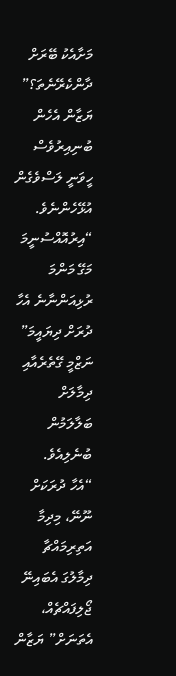މަށާއެކު ބޭރަށް ދާންކެރޭނެތަ؟” ޔަޒާން އެހެން ބުނިއިރުވެސް ހީވަނީ ލަސްވެގެން އުޅޭހެންނެވެ.
“އިރުއޮއްސުނީމަ މަގޭ މަންމަ ރުޅިއަންނާނެ އެހާ ދުރަށް ދިޔައީމަ” ނަޒްމީ ގޭތެރެއާއި ދިމާލަށް ބަލާލަމުން ބުނެލިއެވެ.
“އެހާ ދުރަކަށް ނޫނޭ، މިދިމާ އަތިރިމައްޗާ ދިމާލުގަ އެބައިނޭ ޖޯލިފައްޗެއް، އެތަނަށް” ޔަޒާން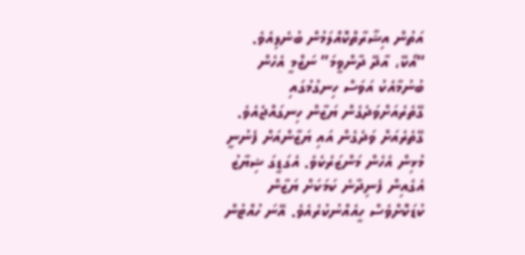އަތުން އިޝާރާތްކޮއްލަމުން ބުނެލިއެވެ.
“އޯކޭ، އާދޭ ދާންވީމަ” ނަޒްމީ އެހެން ބުނުމާއެކު އަވަސް ހިނގުމުގައި ގޭތެރެއަށްވަދެގެން ޔަޒާން ހިނގައްޖެއެވެ.
ގޭތެރެއަށް ވަދެގެން އައި ޔަޒާންއަށް ފެނުނީ މުޅިން އެހެން މަންޒަރެކެވެ. އެގަޑީގަ ޝިޔާޒު އެގެއިން ފެނިދާނެ ކަމަކަށް ޔަޒާން ކުޑަކޮށްވެސް ހީއެއްނުކުރެއެވެ. އޭނަ ހުއްޓުން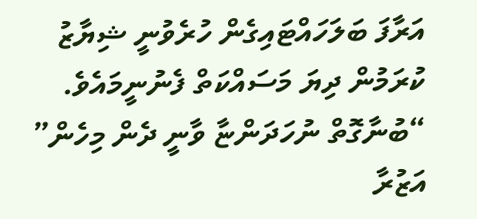އަރާފަ ބަލަހައްޓައިގެން ހުރެވުނީ ޝިޔާޒު ކުރަމުން ދިޔަ މަސައްކަތް ފެނުނީމައެވެ.
“ބުނާގޮތް ނުހަދަންޏާ ވާނީ ދެން މިހެން” އަޒުރާ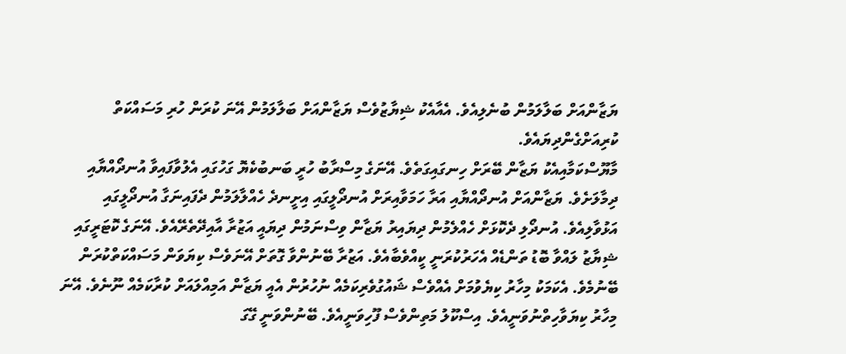ޔަޒާންއަށް ބަލާލަމުން ބުނެލިއެވެ. އެއާއެކު ޝިޔާޒުވެސް ޔަޒާންއަށް ބަލާލަމުން އޭނަ ކުރަން ހުރި މަސައްކަތް ކުރިއަށްގެންދިޔައެވެ.
މާޔޫސްކަމާއިއެކު ޔަޒާން ބޭރަށް ހިނގައިގަތެވެ. އޭނަގެ މިސްރާބު ހުރީ ބަނބުކެޔޮ ގަހުގައި އެލުވާފައިވާ އުނދޯއްޔާއި ދިމާލަށެވެ. ޔަޒާންއަށް އުނދޯއްޔާއި އަރާ ހަމަވާއިރަށް އުނދޯލީގައި އިށީނދެ ހެއްލާލަމުން ދެފައިނަގާ އުނދޯލީގައި އަޅުވާލިއެވެ. އުނދޯލި ދެކޮޅަށް ހެއްލެމުން ދިޔައިރު ޔަޒާން ވިސްނަމުން ދިޔައީ އަޒުރާ އާއިދޭތެރޭއެވެ. އޭނަގެ ކޮޓަރީގައި ޝިޔާޒު ލައްވާ ބޮޑު ތަންޑެއް އެހަރުކުރަނީ ކީއްވެބާއެވެ. އަޒުރާ ބޭނުންވާ ގޮތަށް އޭނަވެސް ކިޔަވަން މަސައްކަތްކުރަން ބޭނުމެވެ. އެކަމަކު މިހާރު ކިޔެވުމަށް އެއްވެސް ޝައުގުވެރިކަމެއް ނުހުރުން އެއީ ޔަޒާން އަމިއްލައަށް ކުރާކަމެއް ނޫނެވެ. އޭނަ މިހާރު ކިޔަވާހިތްނުވަނީއެވެ. އިސްކޫލު މަތިންވެސް ފޫހިވަނީއެވެ. ބޭނުންވަނީ ގޭގަ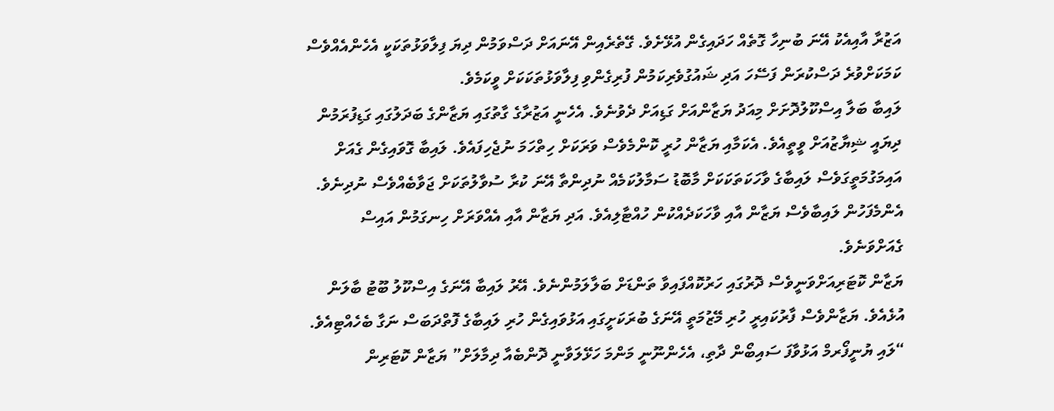އަޒުރާ އާއިއެކު އޭނަ ބުނިހާ ގޮތެއް ހަދައިގެން އުޅޭށެވެ. ގޭތެރެއިން އޭނައަށް ދަސްވަމުން ދިޔަ ފިލާވަޅުތަކަކީ އެހެންއެއްވެސް ކަމަކަށްވުރެ ދަސްކުރަން ފަސޭހަ އަދި ޝައުގުވެރިކަމުން ފުރިގެންވި ފިލާވަޅުތަކަކަށް ވީކަމެވެ.
ލައިބާ ބަލާ އިސްކޫލުދޮށަށް މިއަދު ޔަޒާންއަށް ގަޑިއަށް ދެވުނެވެ. އެހެނީ އަޒުރާގެ ގާތުގައި ޔަޒާންގެ ބަދަލުގައި ގަޑިފުރަމުން ދިޔައީ ޝިޔާޒުއަށް ވީތީއެވެ. އެކަމާއި ޔަޒާން ހުރީ ކޮންމެވެސް ވަރަކަށް ހިތްހަމަ ނުޖެހިފައެވެ. ލައިބާ ގޮވައިގެން ގެއަށް އައިމަގުމަތީގަވެސް ލައިބާގެ ވާހަކަތަކަކަށް މާބޮޑު ސަމާލުކަމެއް ނުދިންތާ އޭނަ ކުރާ ސުވާލުތަކަށް ޖަވާބެއްވެސް ނުދިނެވެ. އެންމެފަހުން ލައިބާވެސް ޔަޒާން އާއި ވާހަކަދެއްކުން ހުއްޓާލިއެވެ. އަދި ޔަޒާން އާއި އެއްވަރަށް ހިނގަމުން އައިސް ގެއަށްވަނެވެ.
ޔަޒާން ކޮޓަރިއަށްވަނީވެސް ދޮރުގައި ހަރުކޮއްފައިވާ ތަންޑަށް ބަލާލަމުންނެވެ. އޭރު ލައިބާ އޭނަގެ އިސްކޫލު ބޫޓު ބާލަން އުޅެއެވެ. ޔަޒާންވެސް ފާރުކައިރީ ހުރި މޭޒުމަތީ އޭނަގެ ބުރަކަށީގައި އަޅުވައިގެން ހުރި ލައިބާގެ ފޮތްދަބަސް ނަގާ ބެހެއްޓިއެވެ.
“ލައި ޔުނީފޯރމް އަޅުވާފަ ސައިބޯން ދާތި، އެހެންނޫނީ މަންމަ ހަޅޭލަވާނީ ދޮންބެއާ ދިމާލަށް” ޔަޒާން ކޮޓަރިން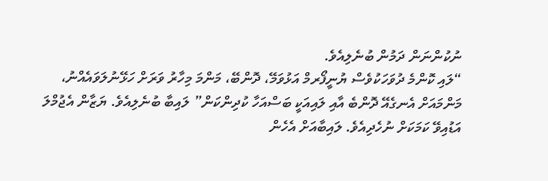ނުކުންނަން ދަމުން ބުނެލިއެވެ.
“ލައި ކޮންމެ ދުވަހަކުވެސް ޔުނީފޯރމް އަޅުވަމޭ، ދޮންބޭ، މަންމަ މިހާރު ވަރަށް ހަޅޭނުލަވައެއްނު، މަންމައަށް އެނގެއޭ ދޮންބެ އާއި ލައިއަކީ ބަސްއަހާ ކުދިންކަން” ލައިބާ ބުނެލިއެވެ. ޔަޒާން އެޖުމްލަ އަޑުއިވޭ ކަމަކަށް ނުހެދިއެވެ. ލައިބާއަށް އެހެން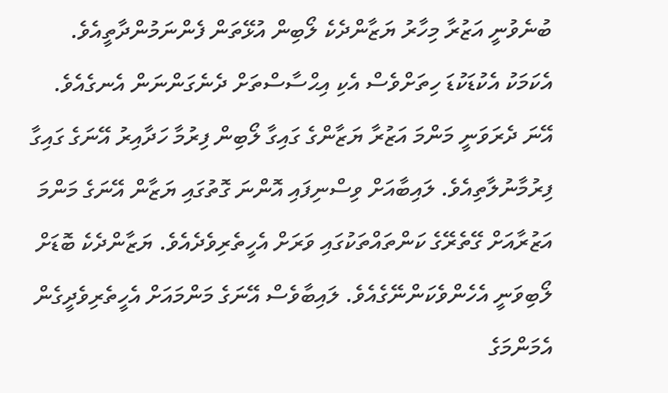ބުނެވުނީ އަޒުރާ މިހާރު ޔަޒާންދެކެ ލޯބިން އުޅޭތަން ފެންނަމުންދާތީއެވެ. އެކަމަކު އެކުޑަކުޑަ ހިތަށްވެސް އެކި އިޙްސާސްތަށް ދެނެގަންނަން އެނގެއެވެ. އޭނަ ދެރަވަނީ މަންމަ އަޒުރާ ޔަޒާންގެ ގައިގާ ލޯބިން ފިރުމާ ހަދާއިރު އޭނަގެ ގައިގާ ފިރުމާނުލާތިއެވެ. ލައިބާއަށް ވިސްނިފައި އޮންނަ ގޮތުގައި ޔަޒާން އޭނަގެ މަންމަ އަޒުރާއަށް ގޭތެރޭގެ ކަންތައްތަކުގައި ވަރަށް އެހީތެރިވެދެއެވެ. ޔަޒާންދެކެ ބޮޑަށް ލޯބިވަނީ އެހެންވެކަންނޭގެއެވެ. ލައިބާވެސް އޭނަގެ މަންމައަށް އެހީތެރިވެދީގެން އެމަންމަގެ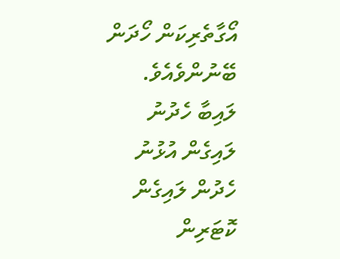އޯގާތެރިކަން ހޯދަން ބޭނުންވެއެވެ. ލައިބާ ހެދުނު ލައިގެން އުޅުނު ހެދުން ލައިގެން ކޮޓަރިން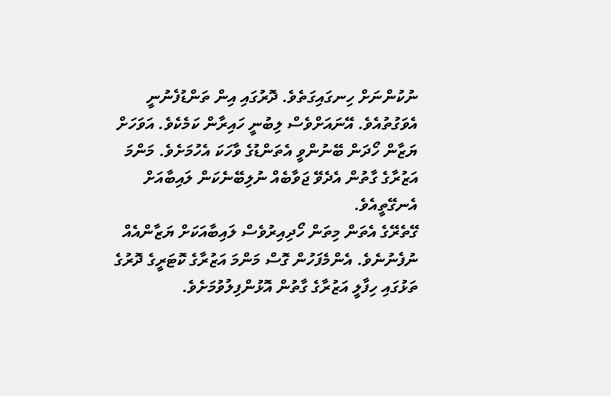ނުކުންނަށް ހިނގައިގަތެވެ. ދޮރުގައި އިން ތަންޑުފެނުނީ އެވަގުތުއެވެ. އޭނައަށްވެސް ލިބުނީ ހައިރާން ކަމެކެވެ. އަވަހަށް ޔަޒާން ހޯދަން ބޭނުންވީ އެތަންޑުގެ ވާހަކަ އެހުމަށެވެ. މަންމަ އަޒުރާގެ ގާތުން އެދެވޭ ޖަވާބެއް ނުލިބޭނެކަން ލައިބާއަށް އެނގޭތީއެވެ.
ގޭތެރޭގެ އެތަން މިތަން ހޯދިއިރުވެސް ލައިބާއަކަށް ޔަޒާންއެއް ނުފެނުނެވެ. އެންމެފަހުން ގޮސް މަންމަ އަޒުރާގެ ކޮޓަރީގެ ދޮރުގެ ތަޅުގައި ހިފާލީ އަޒުރާގެ ގާތުން އޮޅުންފިލުވުމަށެވެ.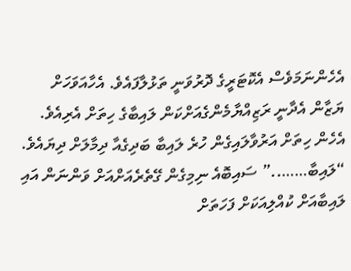އެހެންނަމަވެސް އެކޮޓަރީގެ ދޮރުވަނީ ތަޅުލާފައެވެ. އެހާއަވަހަށް ޔަޒާން އެދާނީ ރަޒިއްޔާމެންގެއަށްކަން ލައިބާގެ ހިތަށް އެރިއެވެ. އެހެން ހިތަށް އަރުވާލައިގެން ހުރެ ލައިބާ ބަދިގެއާ ދިމާލަށް ދިޔައެވެ.
“ލައިބާ……..” ސައިބޮއެ ނިމިގެން ގޭތެރެއަށްއަށް ވަންނަން އައި ލައިބާއަށް ކުއްލިއަކަށް ފަހަތަށް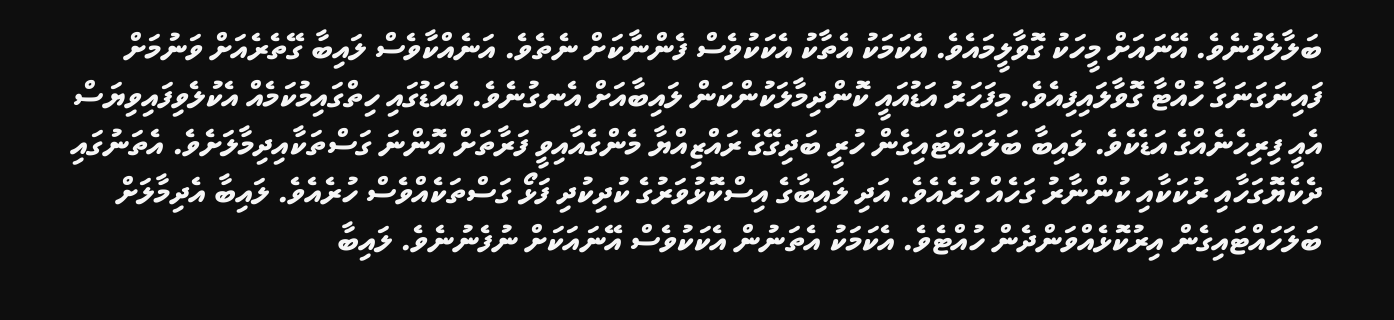ބަލާލެވުނެވެ. އޭނައަށް މީހަކު ގޮވާލީމައެވެ. އެކަމަކު އެތާކު އެކަކުވެސް ފެންނާކަށް ނެތެވެ. އަނެއްކާވެސް ލައިބާ ގޭތެރެއަށް ވަނުމަށް ފައިނަގަނަގާ ހުއްޓާ ގޮވާލައިފިއެވެ. މިފަހަރު އަޑުއައީ ކޮންދިމާލަކުންކަން ލައިބާއަށް އެނގުނެވެ. އެއަޑުގައި ހިތްގައިމުކަމެއް އެކުލެވިފައިވިޔަސް އެއީ ފިރިހެނެއްގެ އަޑެކެވެ. ލައިބާ ބަލަހައްޓައިގެން ހުރީ ބަދިގޭގެ ރައްޒިއްޔާ މެންގެއާއިވީ ފަރާތަށް އޮންނަ ގަސްތަކާއިދިމާލަށެވެ. އެތަނުގައި ދެކެޔޮގަހާއި ރުކަކާއި ކުންނާރު ގަހެއް ހުރެއެވެ. އަދި ލައިބާގެ އިސްކޮޅުވަރުގެ ކުދިކުދި ފަޅޯ ގަސްތަކެއްވެސް ހުރެއެވެ. ލައިބާ އެދިމާލަށް ބަލަހައްޓައިގެން އިރުކޮޅެއްވަންދެން ހުއްޓެވެ. އެކަމަކު އެތަނުން އެކަކުވެސް އޭނައަކަށް ނުފެނުނެވެ. ލައިބާ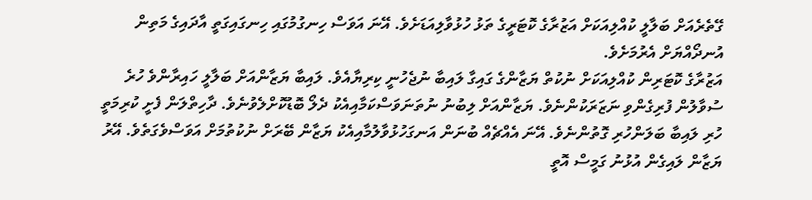ގޭތެރެއަށް ބަލާލީ ކުއްލިއަކަށް އަޒުރާގެ ކޮޓަރީގެ ތަޅު ހުޅުވާލިއަޑަށެވެ. އޭނަ އަވަސް ހިނގުމުގައި ހިނގައިގަތީ އާދައިގެ މަތިން އުނދޯއްޔަށް އެރުމަށެވެ.
އަޒުރާގެ ކޮޓަރިން ކުއްލިއަކަށް ނުކުތް ޔަޒާންގެ ގައިގާ ލައިބާ ނުޖެހުނީ ކިރިޔާއެވެ. ލައިބާ ޔަޒާންއަށް ބަލާލީ ހައިރާންވެ ހުރެ ސުވާލުން ފުރިގެންވި ނަޒަރަކުންނެވެ. ޔަޒާންއަށް ލިބުނު ނުތަނަވަސްކަމާއިއެކު ދެލޯ ބޮޑުކޮށްލެވުނެވެ. ދާހިތްލަން ފެށީ ކުރިމަތީ ހުރި ލައިބާ ބަލަންހުރި ގޮތުންނެވެ. އޭނަ އެއްޗެއް ބުނަން އަނގަހުޅުވާލުމާއިއެކު ޔަޒާން ބޭރަށް ނުކުތުމަށް އަވަސްވެގަތެވެ. އޭރު ޔަޒާން ލައިގެން އުޅުނު ގަމީސް އޮތީ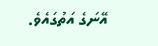އޭނަގެ އަތުގައެވެ.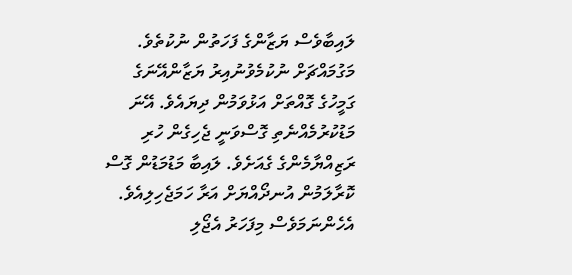ލައިބާވެސް ޔަޒާންގެ ފަހަތުން ނުކުތެވެ. މަގުމައްޗަށް ނުކުމެވުނުއިރު ޔަޒާންއޭނަގެ ގަމީހުގެ ގޮއްތަށް އަޅުވަމުން ދިޔައެވެ. އޭނަ މަޑުކުރުމެއްނެތި ގޮސްވަނީ ޖެހިގެން ހުރި ރަޒިއްޔާމެންގެ ގެއަށެވެ. ލައިބާ މަޑުމަޑުން ގޮސް ކޮރާލަމުން އުނދޯއްޔަށް އަރާ ހަމަޖެހިލިއެވެ. އެހެންނަމަވެސް މިފަހަރު އެޖޯލި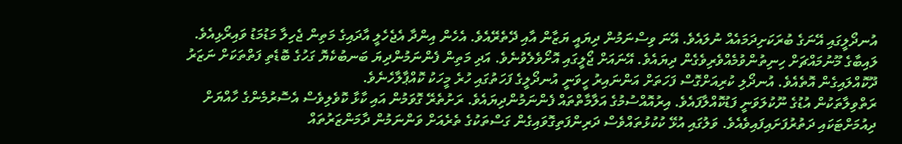އުނދޯލީގައި އޭނަގެ ބުރަކަށިދަމައެއް ނުލައެވެ. އޭނަ ވިސްނަމުން ދިޔައީ ޔަޒާން އާއި ދޭތެރޭއެވެ. އެހެން އިންދާ އެޖެހެލީ އާދައިގެ މަތިން ޖެހިލާ މަޑުމަޑު ވައިރޯޅިއެވެ. ލައިބާގެ މޫނުމައްޗަށް ހިނިތުންވުމެއްވެރިވެގެން ދިޔައެވެ. އޭނައަށް ޖޯލީގައި އޮށޯވެލެވުނެވެ. އަދި މަތިން ފެންނަމުންދިޔަ ބަނބުކެޔޮ ގަހުގެ ބޮޑެތި ފަތްތަކަށް ނަޒަރު ދޫކޮއްލައިގެން އޮތެއެވެ. އުނދޯލި ކުރިއަށްގޮސް ފަހަތަށް އަންނައިރު ހީވަނީ އުނދޯލީގެ ފަހަތުގައި ހުރެ މީހަކު ކޮއްޕާލާހެނެވެ.
ރަތްވިލާތަކުން އުޑުގެ ނޫކުލަވަނީ ފަޑުކޮއްލާފައެވެ. އިރުއޮއްސުމުގެ އަލާމާތްތައް ފެންނަމުންދިޔައެވެ. ރަށުތެރޭ ގޮވަމުން އައި ކާޅާ ކޮވެލިވެސް އެސޮރުމެންގެ ހާއްޔަށް ދިއުމަށްޓަކައި ދަތުރުފަށައިފައިވެއެވެ. ވަލުގައި އުޅޭ ކުކުޅުތައްވެސް ދަރިންފަތިގޮވައިގެން ގަސްތަކުގެ ތެރެއަށް ވަންނަމުން ދާމަންޒަރުތައް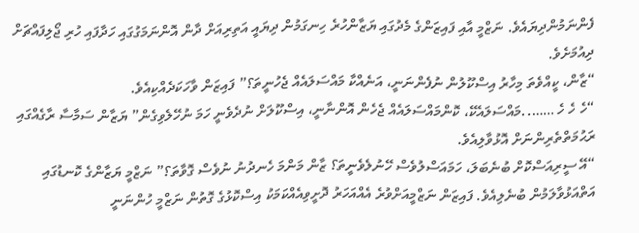ފެންނަމުންދިޔައެވެ. ނަޒްމީ އާއި ފައިޒަންގެ މެދުގައި ޔަޒާންހުރެ ހިނގަމުން ދިޔައީ އަތިރިއަށް ދާން އޮންނަމަގުގައި ހަދާފައި ހުރި ޖޯލިފައްޗަށް ދިއުމަށެވެ.
“ޒާން، ކީއްވެތަ މިހާރު އިސްކޫލުން ނުފެންނަނީ، އަނެއްކާ މައްސަލައެއް ޖެހުނީތަ؟” ފައިޒަން ވާހަކަދެއްކިއެވެ.
“ހެ ހެ ހެ ……..މައްސަލައެކޭ، ކޮންމައްސަލައެއް ޖެހެން އޮންނާނީ، އިސްކޫލަށް ނުދެވެނީ ހަމަ ނުހޭލެވިގެން” ޔަޒާން ސަމާސާ ރާގެއްގައި ރަޙުމަތްތެރިންނަށް އޮޅުވާލިއެވެ.
“އޭ ސީރިއަސްކޮށް ބުނެބަލަ، ހަމައަސްލުވެސް ހޭނުލެވެނީތަ؟ ޒާން މަންމަ ހެނދުނު ނުވެސް ގޮވާތަ؟” ނަޒްމީ ޔަޒާންގެ ކޮނޑުގައި އަތްއަޅުވާލަމުން ބުނެލިއެވެ. ފައިޒަން ނަޒްމީއަށްވުރެ އެއްއަހަރު ދޮށީވިއެއްކަމަކު އިސްކޮޅުގެ ގޮތުން ނަޒްމީ ހުންނަނީ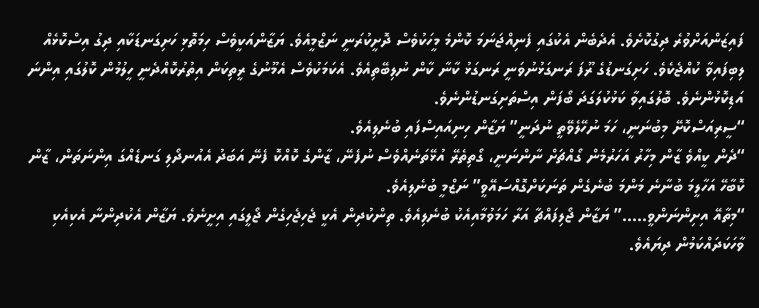ފައިޒަންއަށްވުރެ ދިގުކޮށެވެ. އެދެބެން އެކުގައި ފެނިއްޖަނަމަ ކޮންމެ މީހަކުވެސް ދޮށީކުރަނީ ނަޒްމީއެވެ. ޔަޒާންއަކީވެސް ހިމަތޮޅި ހަށިގަނޑަކާއި ދިގު އިސްކޮޅެއް ލިބިފައިވާ ކުއްޖެކެވެ. ހަށިގަނޑުގެ ރޫފަ ރަނގަޅުނުވަނީ ރަނގަޅު ކާނާ ކާން ނުލިބޭތިއެވެ. އެކަމަކުވެސް އެމޫނުގެ ރީތިކަން އިތުރުކޮއްދެނީ ހީލުމުން ކޮލުގައި އިންނަ އަޑިކޮޅުންނެވެ. ބޮލުގައިވާ ކަޅުކުލަގަދަ ބޯފަން އިސްތަށިގަނޑުންނެވެ.
“ސީރިއަސްކޮށޭ މިބުނަނީ، ހަމަ ނުހޭލެވޭތީ ނުދަނީ” ޔަޒާން ހިނިއައިސްފައި ބުނެލިއެވެ.
“ދެން ކީއްވެ ޒާން މިހާރު އަހަރުމެން ގޯއްޗަށް ނާންނަނީ، ގޯތިތެރޭ އުޅޭތަނެއްވެސް ނުފެނޭ، ޒާންގެ ކޮއްކޮ ފެނޭ އަބަދު އެއުނދޯލި ގަނޑެއްގަ އިންނަތަން، ޒާން ކޮބާހޭ އަހާލީމަ ބުނާނެ މަންމަ ބުނެގެން ތަނަކަށްގޮއްސައޭވީ” ނަޒްމީ ބުނެލިއެވެ.
“މިތާއޭ އިށިންނަންވީ…..” ޔަޒާން ޖޯލިފައްޗާ އަރާ ހަމަވުމާއިއެކު ބުނެލިއެވެ. ތިންކުދިން އެކީ ޖެހިޖެހިގެން ޖޯލީގައި އިށީނެވެ. ޔަޒާން އެކުދިންނާ އެކިއެކި ވާހަކަދައްކަމުން ދިޔައެވެ.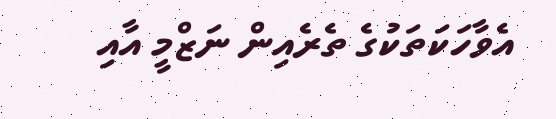އެވާހަކަތަކުގެ ތެރެއިން ނަޒްމީ އާއި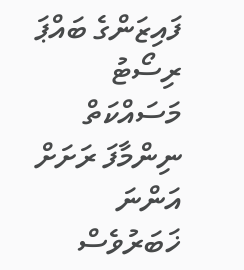ފައިޒަންގެ ބައްޕަ ރިސޯޓު މަސައްކަތް ނިންމާފަ ރަށަށް އަންނަ ޚަބަރުވެސް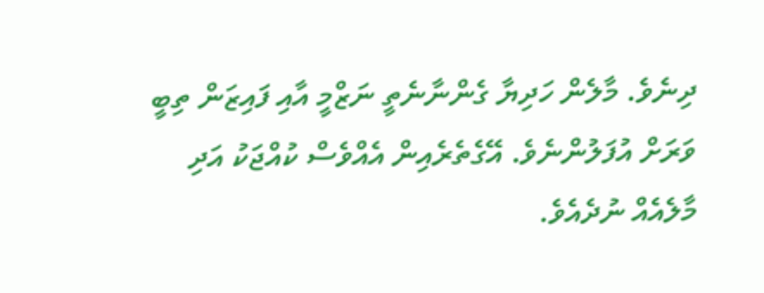ދިނެވެ. މާލެން ހަދިޔާ ގެންނާނެތީ ނަޒްމީ އާއި ފައިޒަން ތިބީ ވަރަށް އުފަލުންނެވެ. އޭގެތެރެއިން އެއްވެސް ކުއްޖަކު އަދި މާލެއެއް ނުދެއެވެ.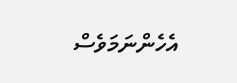އެހެންނަމަވެސް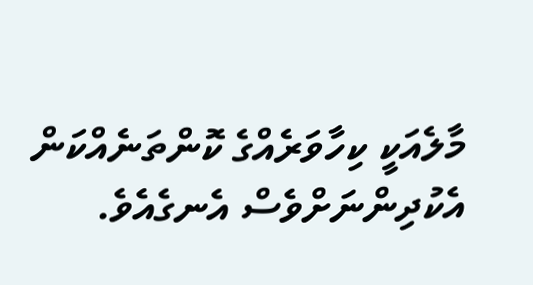މާލެއަކީ ކިހާވަރެއްގެ ކޮންތަނެއްކަން އެކުދިންނަށްވެސް އެނގެއެވެ.